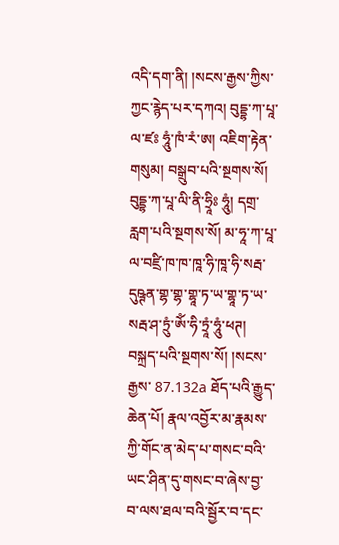འདི་དག་ནི། །སངས་རྒྱས་ཀྱིས་ཀྱང་རྙེད་པར་དཀའ། བུདྡྷ་ཀ་པཱ་ལ་ཛཿ ཧཱུཾ་ཁཾ་རཾ་ཨ། འཇིག་རྟེན་གསུམ། བསྒྲུབ་པའི་སྔགས་སོ། བུདྡྷ་ཀ་པཱ་ལི་ནི་ཧྲཱིཿ ཧཱུཾ། དགྲ་རླག་པའི་སྔགས་སོ། མ་ཧཱ་ཀ་པཱ་ལ་བཛྲི་ཁ་ཁ་ཁཱ་ཧི་ཁཱ་ཧི་སརྦ་དུཥྚན་གྷ་གྷ་གྷཱ་ཏ་ཡ་གྷཱ་ཏ་ཡ་སརྦ་ཤ་ཏྲུཾ་ཨོཾ་ཧི་ཏྲཱཾ་ཧཱུཾ་ཕཊ། བསྐྲད་པའི་སྔགས་སོ། །སངས་རྒྱས་ 87.132a ཐོད་པའི་རྒྱུད་ཆེན་པོ། རྣལ་འབྱོར་མ་རྣམས་ཀྱི་གོང་ན་མེད་པ་གསང་བའི་ཡང་ཤིན་དུ་གསང་བ་ཞེས་བྱ་བ་ལས་ཐལ་བའི་སྦྱོར་བ་དང་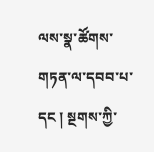ལས་སྣ་ཚོགས་གཏན་ལ་དབབ་པ་དང ། སྔགས་ཀྱི་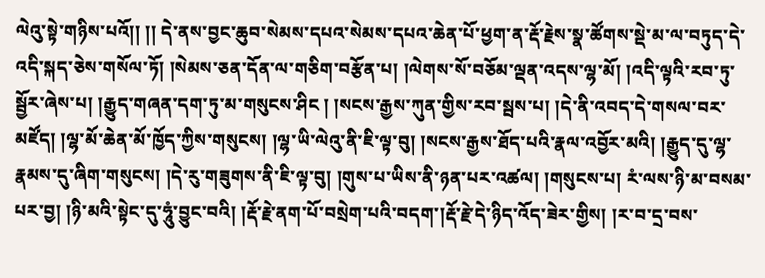ལེའུ་སྟེ་གཉིས་པའོ།། །། དེ་ནས་བྱང་ཆུབ་སེམས་དཔའ་སེམས་དཔའ་ཆེན་པོ་ཕྱག་ན་རྡོ་རྗེས་སྣ་ཚོགས་སྡེ་མ་ལ་བཏུད་དེ་འདི་སྐད་ཅེས་གསོལ་ཏོ། །སེམས་ཅན་དོན་ལ་གཅིག་བརྩོན་པ། །ལེགས་སོ་བཅོམ་ལྡན་འདས་ལྷ་མོ། །འདི་ལྟའི་རབ་ཏུ་སྦྱོར་ཞེས་པ། །རྒྱུད་གཞན་དག་ཏུ་མ་གསུངས་ཤིང ། །སངས་རྒྱས་ཀུན་གྱིས་རབ་སྦས་པ། །དེ་ནི་འབད་དེ་གསལ་བར་མཛོད། །ལྷ་མོ་ཆེན་མོ་ཁྱོད་ཀྱིས་གསུངས། །ལྷ་ཡི་ལེའུ་ནི་ཇི་ལྟ་བུ། །སངས་རྒྱས་ཐོད་པའི་རྣལ་འབྱོར་མའི། །རྒྱུད་དུ་ལྷ་རྣམས་དུ་ཞིག་གསུངས། །དེ་རུ་གཟུགས་ནི་ཇི་ལྟ་བུ། །གུས་པ་ཡིས་ནི་ཉན་པར་འཚལ། །གསུངས་པ། རཾ་ལས་ཉི་མ་བསམ་པར་བྱ། །ཉི་མའི་སྟེང་དུ་ཧཱུཾ་བྱུང་བའི། །རྡོ་རྗེ་ནག་པོ་བསྲེག་པའི་བདག་།རྡོ་རྗེ་དེ་ཉིད་འོད་ཟེར་གྱིས། །ར་བ་དྲ་བས་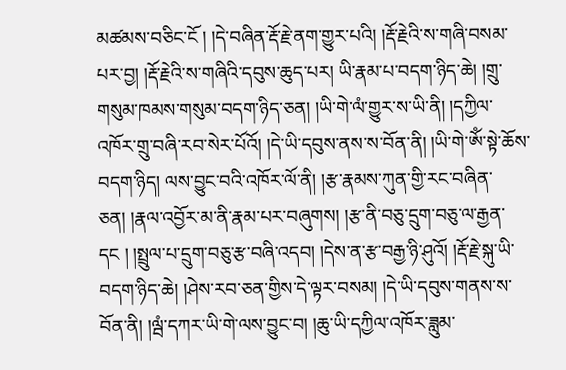མཚམས་བཅིང་ངོ ། །དེ་བཞིན་རྡོ་རྗེ་ནག་གྱུར་པའི། །རྡོ་རྗེའི་ས་གཞི་བསམ་པར་བྱ། །རྡོ་རྗེའི་ས་གཞིའི་དབུས་ཆུད་པར། ཡི་རྣམ་པ་བདག་ཉིད་ཆེ། །གྲུ་གསུམ་ཁམས་གསུམ་བདག་ཉིད་ཅན། །ཡི་གེ་ལཾ་གྱུར་ས་ཡི་ནི། །དཀྱིལ་འཁོར་གྲུ་བཞི་རབ་སེར་པོའོ། །དེ་ཡི་དབུས་ནས་ས་བོན་ནི། །ཡི་གེ་ཨོཾ་སྟེ་ཆོས་བདག་ཉིད། ལས་བྱུང་བའི་འཁོར་ལོ་ནི། །རྩ་རྣམས་ཀུན་གྱི་རང་བཞིན་ཅན། །རྣལ་འབྱོར་མ་ནི་རྣམ་པར་བཞུགས། །རྩ་ནི་བཅུ་དྲུག་བཅུ་ལ་རྒྱན་དང ། །སྤྲུལ་པ་དྲུག་བཅུ་རྩ་བཞི་འདབ། །དེས་ན་རྩ་བརྒྱ་ཉི་ཤུའོ། །རྡོ་རྗེ་སྐུ་ཡི་བདག་ཉིད་ཆེ། །ཤེས་རབ་ཅན་གྱིས་དེ་ལྟར་བསམ། །དེ་ཡི་དབུས་གནས་ས་བོན་ནི། །ལྦཾ་དཀར་ཡི་གེ་ལས་བྱུང་བ། །ཆུ་ཡི་དཀྱིལ་འཁོར་ཟླུམ་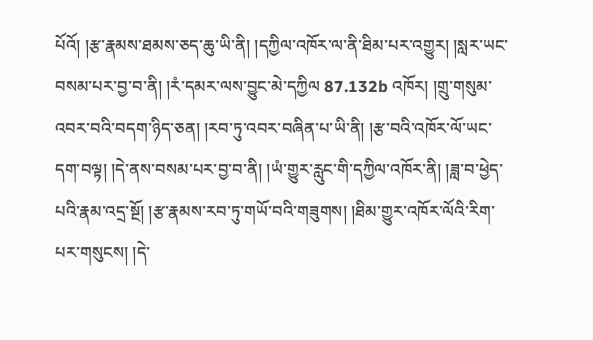པོའོ། །རྩ་རྣམས་ཐམས་ཅད་ཆུ་ཡི་ནི། །དཀྱིལ་འཁོར་ལ་ནི་ཐིམ་པར་འགྱུར། །སླར་ཡང་བསམ་པར་བྱ་བ་ནི། །རཾ་དམར་ལས་བྱུང་མེ་དཀྱིལ 87.132b འཁོར། །གྲུ་གསུམ་འབར་བའི་བདག་ཉིད་ཅན། །རབ་ཏུ་འབར་བཞིན་པ་ཡི་ནི། །རྩ་བའི་འཁོར་ལོ་ཡང་དག་བལྟ། །དེ་ནས་བསམ་པར་བྱ་བ་ནི། །ཡཾ་གྱུར་རླུང་གི་དཀྱིལ་འཁོར་ནི། །ཟླ་བ་ཕྱེད་པའི་རྣམ་འདྲ་སྔོ། །རྩ་རྣམས་རབ་ཏུ་གཡོ་བའི་གཟུགས། །ཐིམ་གྱུར་འཁོར་ལོའི་རིག་པར་གསུངས། །དེ་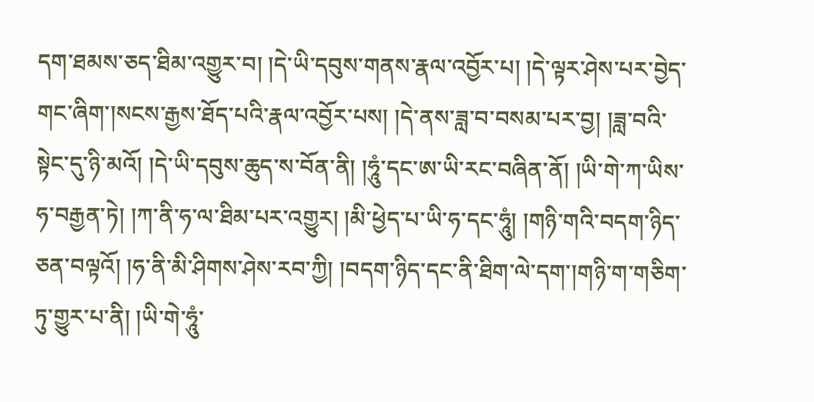དག་ཐམས་ཅད་ཐིམ་འགྱུར་བ། །དེ་ཡི་དབུས་གནས་རྣལ་འབྱོར་པ། །དེ་ལྟར་ཤེས་པར་བྱེད་གང་ཞིག་།སངས་རྒྱས་ཐོད་པའི་རྣལ་འབྱོར་པས། །དེ་ནས་ཟླ་བ་བསམ་པར་བྱ། །ཟླ་བའི་སྟེང་དུ་ཉི་མའོ། །དེ་ཡི་དབུས་ཆུད་ས་བོན་ནི། །ཧཱུཾ་དང་ཨ་ཡི་རང་བཞིན་ནོ། །ཡི་གེ་ཀ་ཡིས་ཧ་བརྒྱན་ཏེ། །ཀ་ནི་ཧ་ལ་ཐིམ་པར་འགྱུར། །མི་ཕྱེད་པ་ཡི་ཧ་དང་ཧཱུཾ། །གཉི་གའི་བདག་ཉིད་ཅན་བལྟའོ། །ཧ་ནི་མི་ཤིགས་ཤེས་རབ་ཀྱི། །བདག་ཉིད་དང་ནི་ཐིག་ལེ་དག་།གཉི་ག་གཅིག་ཏུ་གྱུར་པ་ནི། །ཡི་གེ་ཧཱུཾ་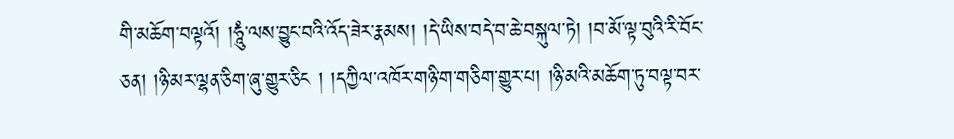གི་མཆོག་བལྟའོ། །ཧཱུཾ་ལས་བྱུང་བའི་འོད་ཟེར་རྣམས། །དེ་ཡིས་བདེ་བ་ཆེ་བསྐུལ་ཏེ། །བ་མོ་ལྟ་བུའི་རི་བོང་ཅན། །ཉི་མར་ལྷན་ཅིག་ཞུ་གྱུར་ཅིང ། །དཀྱིལ་འཁོར་གཉི་ག་གཅིག་གྱུར་པ། །ཉི་མའི་མཆོག་ཏུ་བལྟ་བར་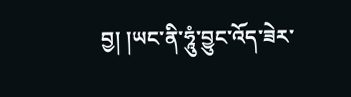བྱ། །ཡང་ནི་ཧཱུཾ་བྱུང་འོད་ཟེར་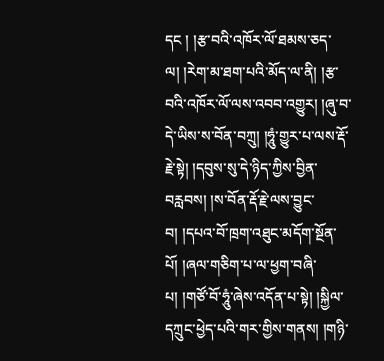དང ། །རྩ་བའི་འཁོར་ལོ་ཐམས་ཅད་ལ། །རེག་མ་ཐག་པའི་མོད་ལ་ནི། །རྩ་བའི་འཁོར་ལོ་ལས་འབབ་འགྱུར། །ཞུ་བ་དེ་ཡིས་ས་བོན་བཀྲུ། །ཧཱུཾ་གྱུར་པ་ལས་རྡོ་རྗེ་སྟེ། །དབུས་སུ་དེ་ཉིད་ཀྱིས་བྱིན་བརླབས། །ས་བོན་རྡོ་རྗེ་ལས་བྱུང་བ། །དཔའ་བོ་ཁྲག་འཐུང་མདོག་སྔོན་པོ། །ཞལ་གཅིག་པ་ལ་ཕྱག་བཞི་པ། །གཙོ་བོ་ཧཱུཾ་ཞེས་འདོན་པ་སྟེ། །སྐྱིལ་དཀྲུང་ཕྱེད་པའི་གར་གྱིས་གནས། །གཉི་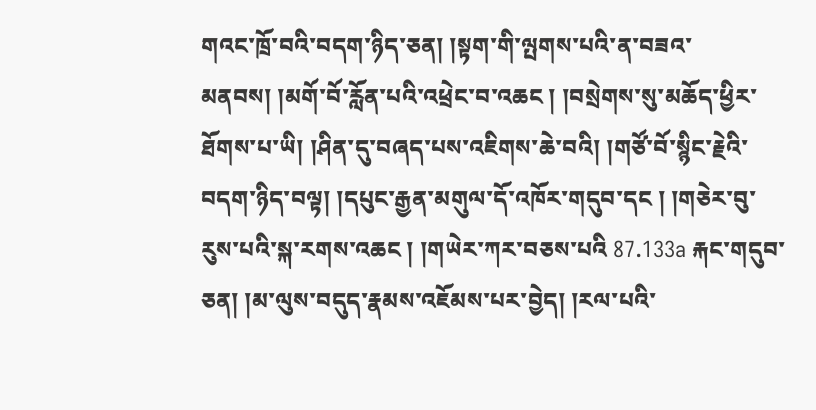གའང་ཁྲོ་བའི་བདག་ཉིད་ཅན། །སྟག་གི་ལྤགས་པའི་ན་བཟའ་མནབས། །མགོ་བོ་རློན་པའི་འཕྲེང་བ་འཆང ། །བསྲེགས་སུ་མཆོད་ཕྱིར་ཐོགས་པ་ཡི། །ཤིན་དུ་བཞད་པས་འཇིགས་ཆེ་བའི། །གཙོ་བོ་སྙིང་རྗེའི་བདག་ཉིད་བལྟ། །དཔུང་རྒྱན་མགུལ་དོ་འཁོར་གདུབ་དང ། །གཅེར་བུ་རུས་པའི་སྐ་རགས་འཆང ། །གཡེར་ཀར་བཅས་པའི 87.133a རྐང་གདུབ་ཅན། །མ་ལུས་བདུད་རྣམས་འཇོམས་པར་བྱེད། །རལ་པའི་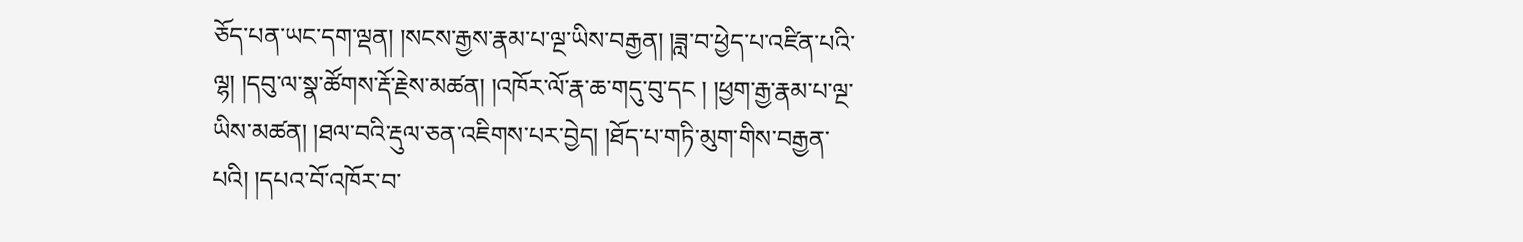ཅོད་པན་ཡང་དག་ལྡན། །སངས་རྒྱས་རྣམ་པ་ལྔ་ཡིས་བརྒྱན། །ཟླ་བ་ཕྱེད་པ་འཛིན་པའི་ལྷ། །དབུ་ལ་སྣ་ཚོགས་རྡོ་རྗེས་མཚན། །འཁོར་ལོ་རྣ་ཆ་གདུ་བུ་དང ། །ཕྱག་རྒྱ་རྣམ་པ་ལྔ་ཡིས་མཚན། །ཐལ་བའི་རྡུལ་ཅན་འཇིགས་པར་བྱེད། །ཐོད་པ་གཏི་མུག་གིས་བརྒྱན་པའི། །དཔའ་བོ་འཁོར་བ་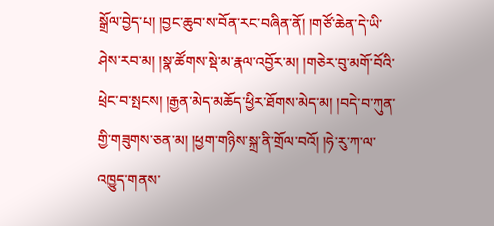སྒྲོལ་བྱེད་པ། །བྱང་ཆུབ་ས་བོན་རང་བཞིན་ནོ། །གཙོ་ཆེན་དེ་ཡི་ཤེས་རབ་མ། །སྣ་ཚོགས་སྡེ་མ་རྣལ་འབྱོར་མ། །གཅེར་བུ་མགོ་བོའི་ཕྲེང་བ་སྤངས། །རྒྱན་མེད་མཆོད་ཕྱིར་ཐོགས་མེད་མ། །བདེ་བ་ཀུན་གྱི་གཟུགས་ཅན་མ། །ཕྱག་གཉིས་སྐྲ་ནི་གྲོལ་བའོ། །ཧེ་རུ་ཀ་ལ་འཁྱུད་གནས་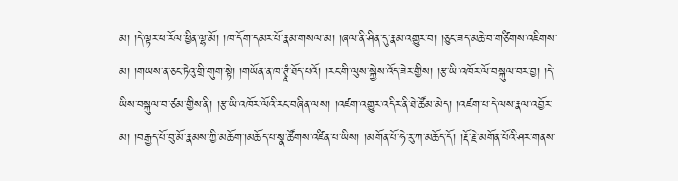མ། །དེ་ལྟར་ཕ་རོལ་ཕྱིན་ལྷ་མོ། །ཁ་དོག་དམར་པོ་རྣམ་གསལ་མ། །ཞལ་ནི་ཤིན་དུ་རྣམ་འགྱུར་བ། །ཅུང་ཟད་མཆེ་བ་གཙིགས་འཇིགས་མ། །གཡས་ན་ཅང་ཏེའུ་གྲི་གུག་སྟེ། །གཡོན་ན་ཁ་ཊྭཱཾ་ཐོད་པའོ། །རང་གི་ལུས་སྐྱེས་འོད་ཟེར་གྱིས། །རྩ་ཡི་འཁོར་ལོ་བསྐུལ་བར་བྱ། །དེ་ཡིས་བསྐུལ་བ་ཙམ་གྱིས་ནི། །རྩ་ཡི་འཁོར་ལོའི་རང་བཞིན་ལས། །འཛག་འགྱུར་འདིར་ནི་ཐེ་ཚོམ་མེད། །འཛག་པ་དེ་ལས་རྣལ་འབྱོར་མ། །བརྒྱད་པོ་བུ་མོ་རྣམས་ཀྱི་མཆོག་།མཆོད་པ་སྣ་ཚོགས་འཛིན་པ་ཡིས། །མགོན་པོ་ཧེ་རུ་ཀ་མཆོད་དོ། །རྡོ་རྗེ་མགོན་པོའི་ཤར་གནས་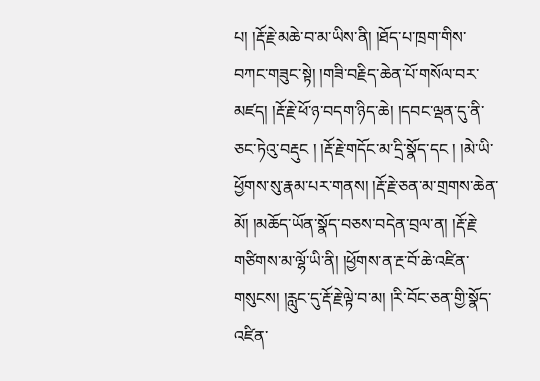པ། །རྡོ་རྗེ་མཆེ་བ་མ་ཡིས་ནི། །ཐོད་པ་ཁྲག་གིས་བཀང་གཟུང་སྟེ། །གཟི་བརྗིད་ཆེན་པོ་གསོལ་བར་མཛད། །རྡོ་རྗེ་ཕོ་ཉ་བདག་ཉིད་ཆེ། །དབང་ལྡན་དུ་ནི་ཅང་ཏེའུ་བརྡུང ། །རྡོ་རྗེ་གདོང་མ་དྲི་སྣོད་དང ། །མེ་ཡི་ཕྱོགས་སུ་རྣམ་པར་གནས། །རྡོ་རྗེ་ཅན་མ་གྲགས་ཆེན་མོ། །མཆོད་ཡོན་སྣོད་བཅས་བདེན་བྲལ་ན། །རྡོ་རྗེ་གཙིགས་མ་ལྷོ་ཡི་ནི། །ཕྱོགས་ན་རྔ་བོ་ཆེ་འཛིན་གསུངས། །རླུང་དུ་རྡོ་རྗེ་ལྟེ་བ་མ། །རི་བོང་ཅན་གྱི་སྣོད་འཛིན་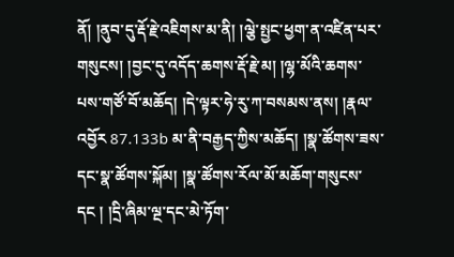ནོ། །ནུབ་དུ་རྡོ་རྗེ་འཇིགས་མ་ནི། །ལྕེ་སྤྱང་ཕྱག་ན་འཛིན་པར་གསུངས། །བྱང་དུ་འདོད་ཆགས་རྡོ་རྗེ་མ། །ལྷ་མོའི་ཆགས་པས་གཙོ་བོ་མཆོད། །དེ་ལྟར་ཧེ་རུ་ཀ་བསམས་ནས། །རྣལ་འབྱོར 87.133b མ་ནི་བརྒྱད་ཀྱིས་མཆོད། །སྣ་ཚོགས་ཟས་དང་སྣ་ཚོགས་སྐོམ། །སྣ་ཚོགས་རོལ་མོ་མཆོག་གསུངས་དང ། །དྲི་ཞིམ་ལྔ་དང་མེ་ཏོག་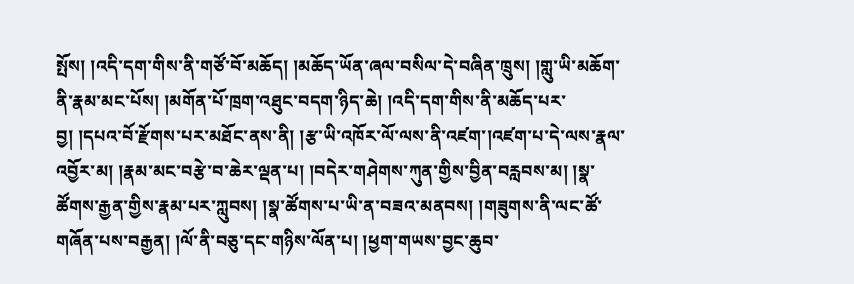སྤོས། །འདི་དག་གིས་ནི་གཙོ་བོ་མཆོད། །མཆོད་ཡོན་ཞལ་བསིལ་དེ་བཞིན་ཁྲུས། །གླུ་ཡི་མཆོག་ནི་རྣམ་མང་པོས། །མགོན་པོ་ཁྲག་འཐུང་བདག་ཉིད་ཆེ། །འདི་དག་གིས་ནི་མཆོད་པར་བྱ། །དཔའ་བོ་རྫོགས་པར་མཐོང་ནས་ནི། །རྩ་ཡི་འཁོར་ལོ་ལས་ནི་འཛག་།འཛག་པ་དེ་ལས་རྣལ་འབྱོར་མ། །རྣམ་མང་བརྩེ་བ་ཆེར་ལྡན་པ། །བདེར་གཤེགས་ཀུན་གྱིས་བྱིན་བརླབས་མ། །སྣ་ཚོགས་རྒྱན་གྱིས་རྣམ་པར་ཀླུབས། །སྣ་ཚོགས་པ་ཡི་ན་བཟའ་མནབས། །གཟུགས་ནི་ལང་ཚོ་གཞོན་པས་བརྒྱན། །ལོ་ནི་བཅུ་དང་གཉིས་ལོན་པ། །ཕྱག་གཡས་བྱང་ཆུབ་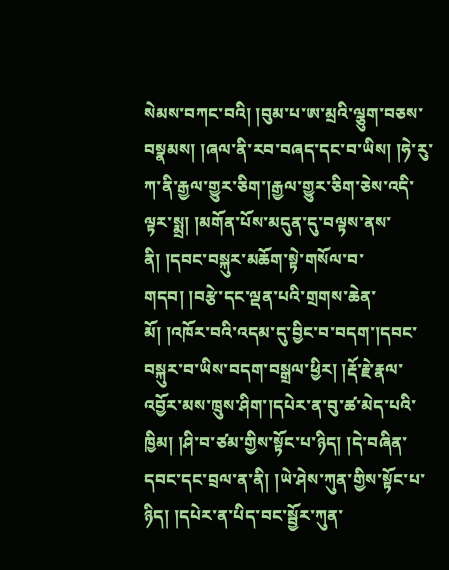སེམས་བཀང་བའི། །བུམ་པ་ཨ་མྲའི་ལྕུག་བཅས་བསྣམས། །ཞལ་ནི་རབ་བཞད་དང་བ་ཡིས། །ཧེ་རུ་ཀ་ནི་རྒྱལ་གྱུར་ཅིག་།རྒྱལ་གྱུར་ཅིག་ཅེས་འདི་ལྟར་སྨྲ། །མགོན་པོས་མདུན་དུ་བལྟས་ནས་ནི། །དབང་བསྐུར་མཆོག་སྟེ་གསོལ་བ་གདབ། །བརྩེ་དང་ལྡན་པའི་གྲགས་ཆེན་མོ། །འཁོར་བའི་འདམ་དུ་བྱིང་བ་བདག་།དབང་བསྐུར་བ་ཡིས་བདག་བསྒྲལ་ཕྱིར། །རྡོ་རྗེ་རྣལ་འབྱོར་མས་ཁྲུས་ཤིག་།དཔེར་ན་བུ་ཚ་མེད་པའི་ཁྱིམ། །ཤི་བ་ཙམ་གྱིས་སྟོང་པ་ཉིད། །དེ་བཞིན་དབང་དང་བྲལ་ན་ནི། །ཡེ་ཤེས་ཀུན་གྱིས་སྟོང་པ་ཉིད། །དཔེར་ན་པིད་བང་སྦྱོར་ཀུན་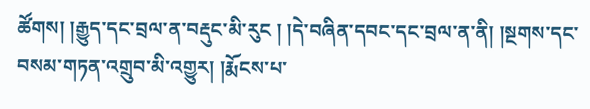ཚོགས། །རྒྱུད་དང་བྲལ་ན་བརྡུང་མི་རུང ། །དེ་བཞིན་དབང་དང་བྲལ་ན་ནི། །སྔགས་དང་བསམ་གཏན་འགྲུབ་མི་འགྱུར། །རྨོངས་པ་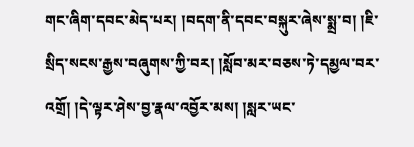གང་ཞིག་དབང་མེད་པར། །བདག་ནི་དབང་བསྐུར་ཞེས་སྨྲ་བ། །ཇི་སྲིད་སངས་རྒྱས་བཞུགས་ཀྱི་བར། །སློབ་མར་བཅས་ཏེ་དམྱལ་བར་འགྲོ། །དེ་ལྟར་ཤེས་བྱ་རྣལ་འབྱོར་མས། །སླར་ཡང་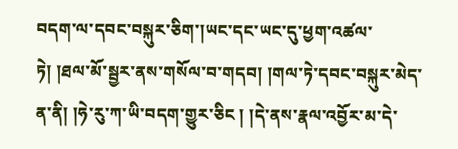བདག་ལ་དབང་བསྐུར་ཅིག་།ཡང་དང་ཡང་དུ་ཕྱག་འཚལ་ཏེ། །ཐལ་མོ་སྦྱར་ནས་གསོལ་བ་གདབ། །གལ་ཏེ་དབང་བསྐུར་མེད་ན་ནི། །ཧེ་རུ་ཀ་ཡི་བདག་གྱུར་ཅིང ། །དེ་ནས་རྣལ་འབྱོར་མ་དེ་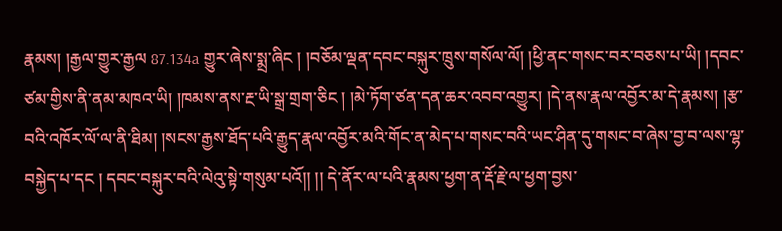རྣམས། །རྒྱལ་གྱུར་རྒྱལ 87.134a གྱུར་ཞེས་སྨྲ་ཞིང ། །བཅོམ་ལྡན་དབང་བསྐུར་ཁྲུས་གསོལ་ལོ། །ཕྱི་ནང་གསང་བར་བཅས་པ་ཡི། །དབང་ཙམ་གྱིས་ནི་ནམ་མཁའ་ཡི། །ཁམས་ནས་རྔ་ཡི་སྒྲ་གྲག་ཅིང ། །མེ་ཏོག་ཙན་དན་ཆར་འབབ་འགྱུར། །དེ་ནས་རྣལ་འབྱོར་མ་དེ་རྣམས། །རྩ་བའི་འཁོར་ལོ་ལ་ནི་ཐིམ། །སངས་རྒྱས་ཐོད་པའི་རྒྱུད་རྣལ་འབྱོར་མའི་གོང་ན་མེད་པ་གསང་བའི་ཡང་ཤིན་དུ་གསང་བ་ཞེས་བྱ་བ་ལས་ལྷ་བསྐྱེད་པ་དང ། དབང་བསྐུར་བའི་ལེའུ་སྟེ་གསུམ་པའོ།། །། དེ་ནོར་ལ་པའི་རྣམས་ཕྱག་ན་རྡོ་རྗེ་ལ་ཕྱག་བྱས་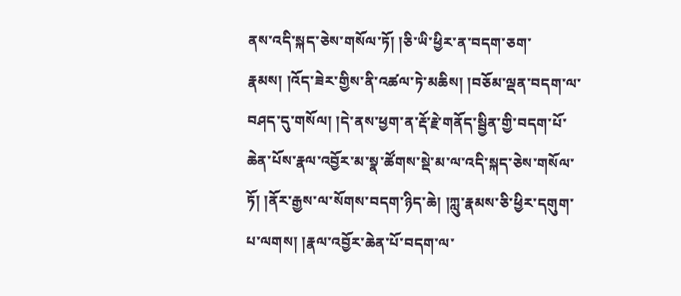ནས་འདི་སྐད་ཅེས་གསོལ་ཏོ། །ཅི་ཡི་ཕྱིར་ན་བདག་ཅག་རྣམས། །འོད་ཟེར་གྱིས་ནི་འཚལ་ཏེ་མཆིས། །བཅོམ་ལྡན་བདག་ལ་བཤད་དུ་གསོལ། །དེ་ནས་ཕྱག་ན་རྡོ་རྗེ་གནོད་སྦྱིན་གྱི་བདག་པོ་ཆེན་པོས་རྣལ་འབྱོར་མ་སྣ་ཚོགས་སྡེ་མ་ལ་འདི་སྐད་ཅེས་གསོལ་ཏོ། །ནོར་རྒྱས་ལ་སོགས་བདག་ཉིད་ཆེ། །ཀླུ་རྣམས་ཅི་ཕྱིར་དགུག་པ་ལགས། །རྣལ་འབྱོར་ཆེན་པོ་བདག་ལ་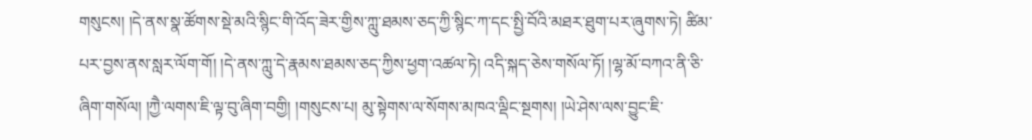གསུངས། །དེ་ནས་སྣ་ཚོགས་སྡེ་མའི་སྙིང་གི་འོད་ཟེར་གྱིས་ཀླུ་ཐམས་ཅད་ཀྱི་སྙིང་ཀ་དང་སྤྱི་བོའི་མཐར་ཐུག་པར་ཞུགས་ཏེ། ཚིམ་པར་བྱས་ནས་སླར་ལོག་གོ། །དེ་ནས་ཀླུ་དེ་རྣམས་ཐམས་ཅད་ཀྱིས་ཕྱག་འཚལ་ཏེ། འདི་སྐད་ཅེས་གསོལ་ཏོ། །ལྷ་མོ་བཀའ་ནི་ཅི་ཞིག་གསོལ། །ཀྱཻ་ལགས་ཇི་ལྟ་བུ་ཞིག་བགྱི། །གསུངས་པ། མུ་སྟེགས་ལ་སོགས་མཁའ་ལྡིང་སྔགས། །ཡེ་ཤེས་ལས་བྱུང་ཇི་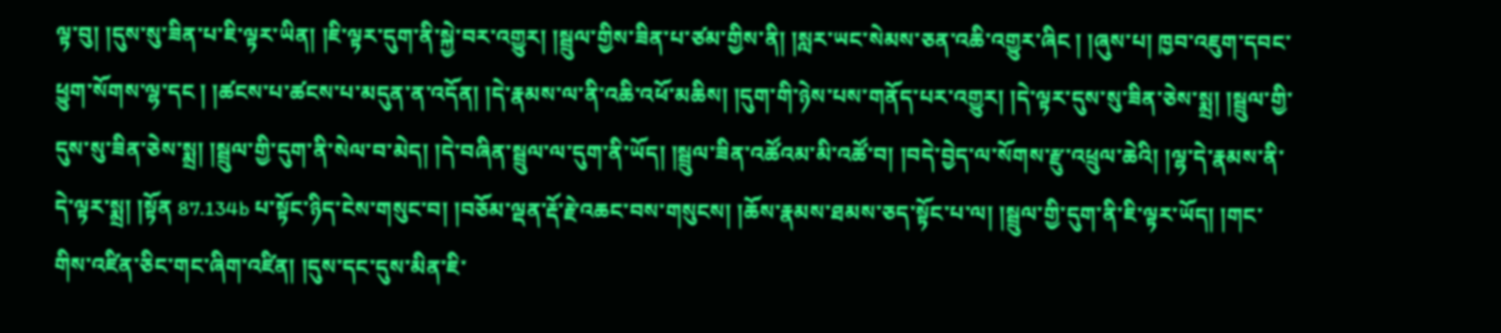ལྟ་བུ། །དུས་སུ་ཟིན་པ་ཇི་ལྟར་ཡིན། །ཇི་ལྟར་དུག་ནི་སྐྱེ་བར་འགྱུར། །སྦྲུལ་གྱིས་ཟིན་པ་ཙམ་གྱིས་ནི། །སླར་ཡང་སེམས་ཅན་འཆི་འགྱུར་ཞིང ། །ཞུས་པ། ཁྱབ་འཇུག་དབང་ཕྱུག་སོགས་ལྷ་དང ། །ཚངས་པ་ཚངས་པ་མདུན་ན་འདོན། །དེ་རྣམས་ལ་ནི་འཆི་འཕོ་མཆིས། །དུག་གི་ཉེས་པས་གནོད་པར་འགྱུར། །དེ་ལྟར་དུས་སུ་ཟིན་ཅེས་སྨྲ། །སྦྲུལ་གྱི་དུས་སུ་ཟིན་ཅེས་སྨྲ། །སྦྲུལ་གྱི་དུག་ནི་སེལ་བ་མེད། །དེ་བཞིན་སྦྲུལ་ལ་དུག་ནི་ཡོད། །སྦྲུལ་ཟིན་འཚོའམ་མི་འཚོ་བ། །བདེ་བྱེད་ལ་སོགས་རྫུ་འཕྲུལ་ཆེའི། །ལྷ་དེ་རྣམས་ནི་དེ་ལྟར་སྨྲ། །སྟོན 87.134b པ་སྟོང་ཉིད་ངེས་གསུང་བ། །བཅོམ་ལྡན་རྡོ་རྗེ་འཆང་བས་གསུངས། །ཆོས་རྣམས་ཐམས་ཅད་སྟོང་པ་ལ། །སྦྲུལ་གྱི་དུག་ནི་ཇི་ལྟར་ཡོད། །གང་གིས་འཛིན་ཅིང་གང་ཞིག་འཛིན། །དུས་དང་དུས་མིན་ཇི་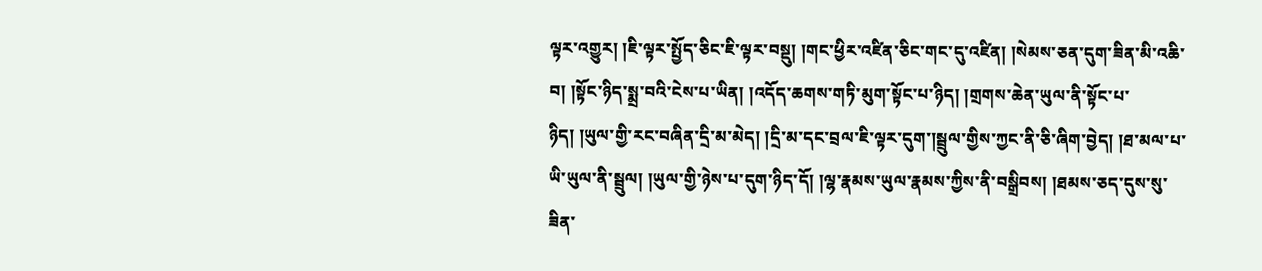ལྟར་འགྱུར། །ཇི་ལྟར་སྤྱོད་ཅིང་ཇི་ལྟར་བསྡུ། །གང་ཕྱིར་འཛིན་ཅིང་གང་དུ་འཛིན། །སེམས་ཅན་དུག་ཟིན་མི་འཆི་བ། །སྟོང་ཉིད་སྨྲ་བའི་ངེས་པ་ཡིན། །འདོད་ཆགས་གཏི་མུག་སྟོང་པ་ཉིད། །གྲགས་ཆེན་ཡུལ་ནི་སྟོང་པ་ཉིད། །ཡུལ་གྱི་རང་བཞིན་དྲི་མ་མེད། །དྲི་མ་དང་བྲལ་ཇི་ལྟར་དུག་།སྦྲུལ་གྱིས་ཀྱང་ནི་ཅི་ཞིག་བྱེད། །ཐ་མལ་པ་ཡི་ཡུལ་ནི་སྦྲུལ། །ཡུལ་གྱི་ཉེས་པ་དུག་ཉིད་དོ། །ལྷ་རྣམས་ཡུལ་རྣམས་ཀྱིས་ནི་བསྒྲིབས། །ཐམས་ཅད་དུས་སུ་ཟིན་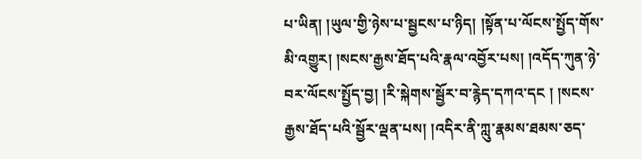པ་ཡིན། །ཡུལ་གྱི་ཉེས་པ་སྦྱངས་པ་ཉིད། །སྟོན་པ་ལོངས་སྤྱོད་གོས་མི་འགྱུར། །སངས་རྒྱས་ཐོད་པའི་རྣལ་འབྱོར་པས། །འདོད་ཀུན་ཉེ་བར་ལོངས་སྤྱོད་བྱ། །རི་སྐེགས་སྦྱོར་བ་རྙེད་དཀའ་དང ། །སངས་རྒྱས་ཐོད་པའི་སྦྱོར་ལྡན་པས། །འདིར་ནི་ཀླུ་རྣམས་ཐམས་ཅད་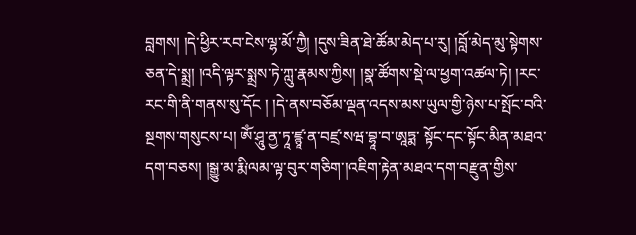བླགས། །དེ་ཕྱིར་རབ་ངེས་ལྷ་མོ་ཀྱཻ། །དུས་ཟིན་ཐེ་ཚོམ་མེད་པ་རུ། །བློ་མེད་མུ་སྟེགས་ཅན་དེ་སྨྲ། །འདི་ལྟར་སྨྲས་ཏེ་ཀླུ་རྣམས་ཀྱིས། །སྣ་ཚོགས་སྡེ་ལ་ཕྱག་འཚལ་ཏེ། །རང་རང་གི་ནི་གནས་སུ་དོང ། །དེ་ནས་བཅོམ་ལྡན་འདས་མས་ཡུལ་གྱི་ཉེས་པ་སྤོང་བའི་སྔགས་གསུངས་པ། ཨོཾ་ཤཱུ་ནྱ་ཏཱ་ཛྙཱ་ན་བཛྲ་སཝ་བྷཱ་བ་ཨཱཏྨ་ སྟོང་དང་སྟོང་མིན་མཐའ་དག་བཅས། །སྒྱུ་མ་རྨི་ལམ་ལྟ་བུར་གཅིག་།འཇིག་རྟེན་མཐའ་དག་བརྫུན་གྱིས་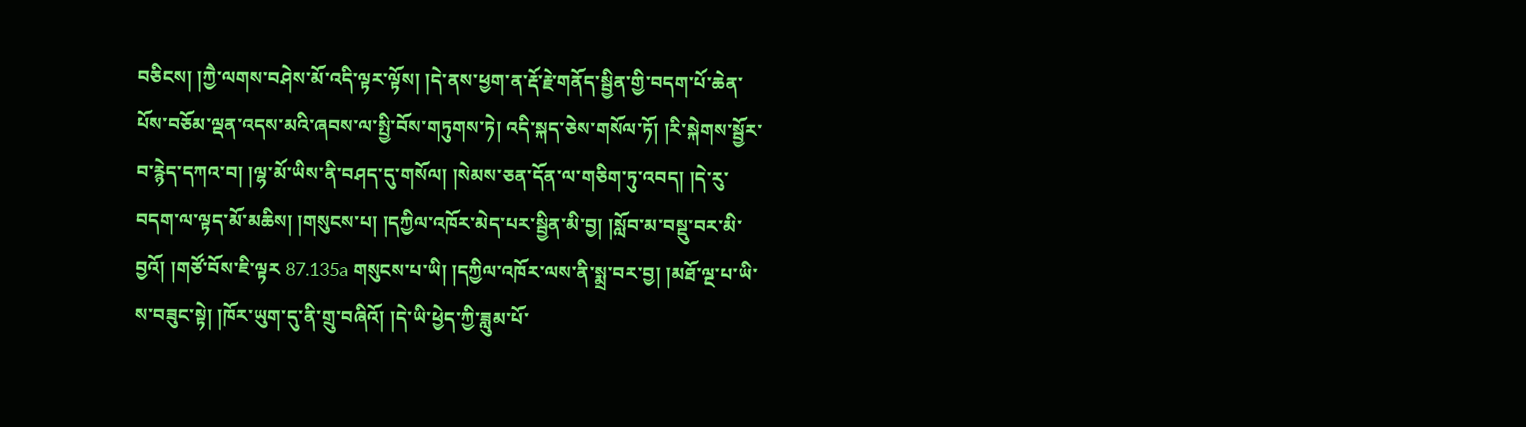བཅིངས། །ཀྱཻ་ལགས་བཤེས་མོ་འདི་ལྟར་ལྟོས། །དེ་ནས་ཕྱག་ན་རྡོ་རྗེ་གནོད་སྦྱིན་གྱི་བདག་པོ་ཆེན་པོས་བཅོམ་ལྡན་འདས་མའི་ཞབས་ལ་སྤྱི་བོས་གཏུགས་ཏེ། འདི་སྐད་ཅེས་གསོལ་ཏོ། །རི་སྐེགས་སྦྱོར་བ་རྙེད་དཀའ་བ། །ལྷ་མོ་ཡིས་ནི་བཤད་དུ་གསོལ། །སེམས་ཅན་དོན་ལ་གཅིག་ཏུ་འབད། །དེ་རུ་བདག་ལ་ལྟད་མོ་མཆིས། །གསུངས་པ། །དཀྱིལ་འཁོར་མེད་པར་སྦྱིན་མི་བྱ། །སློབ་མ་བསྡུ་བར་མི་བྱའོ། །གཙོ་བོས་ཇི་ལྟར 87.135a གསུངས་པ་ཡི། །དཀྱིལ་འཁོར་ལས་ནི་སྨྲ་བར་བྱ། །མཐོ་ལྔ་པ་ཡི་ས་བཟུང་སྟེ། །ཁོར་ཡུག་དུ་ནི་གྲུ་བཞིའོ། །དེ་ཡི་ཕྱེད་ཀྱི་ཟླུམ་པོ་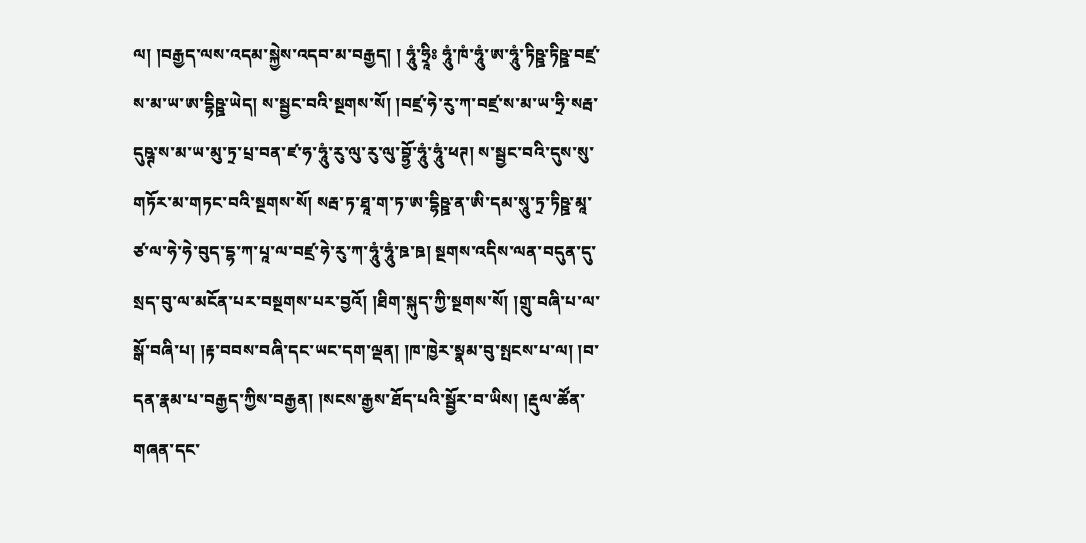ལ། །བརྒྱད་ལས་འདམ་སྐྱེས་འདབ་མ་བརྒྱད། ། ཧཱུཾ་ཧྲཱིཿ ཧཱུཾ་ཁཾ་ཧཱུཾ་ཨ་ཧཱུཾ་ཏིཥྛ་ཏིཥྛ་བཛྲ་ས་མ་ཡ་ཨ་དྷིཥྛ་ཡེད། ས་སྦྱང་བའི་སྔགས་སོ། །བཛྲ་ཧེ་རུ་ཀ་བཛྲ་ས་མ་ཡ་ཧྲི་སརྦ་དུཥྚ་ས་མ་ཡ་མུ་ཏྲ་པྲ་བན་ཛ་ཧ་ཧཱུཾ་རུ་ལུ་རུ་ལུ་བྷྱོ་ཧཱུཾ་ཧཱུཾ་ཕཊ། ས་སྦྱང་བའི་དུས་སུ་གཏོར་མ་གཏང་བའི་སྔགས་སོ། སརྦ་ཏ་ཐཱ་ག་ཏ་ཨ་དྷིཥྛ་ན་ཨི་དམ་སཱུ་ཏྲ་ཏིཥྛ་མཱ་ཙ་ལ་ཧེ་ཧེ་བུད་དྷ་ཀ་པཱ་ལ་བཛྲ་ཧེ་རུ་ཀ་ཧཱུཾ་ཧཱུཾ་ཋ་ཋ། སྔགས་འདིས་ལན་བདུན་དུ་སྲད་བུ་ལ་མངོན་པར་བསྔགས་པར་བྱའོ། །ཐིག་སྐུད་ཀྱི་སྔགས་སོ། །གྲུ་བཞི་པ་ལ་སྒོ་བཞི་པ། །རྟ་བབས་བཞི་དང་ཡང་དག་ལྡན། །ཁ་ཁྱེར་སྣམ་བུ་སྤངས་པ་ལ། །བ་དན་རྣམ་པ་བརྒྱད་ཀྱིས་བརྒྱན། །སངས་རྒྱས་ཐོད་པའི་སྦྱོར་བ་ཡིས། །རྡུལ་ཚོན་གཞན་དང་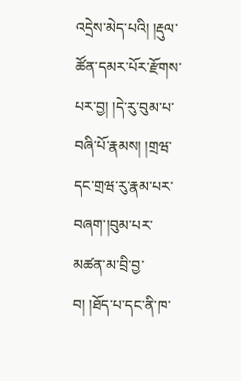འདྲེས་མེད་པའི། །རྡུལ་ཚོན་དམར་པོར་རྫོགས་པར་བྱ། །དེ་རུ་བུམ་པ་བཞི་པོ་རྣམས། །གྲཝ་དང་གྲཝ་རུ་རྣམ་པར་བཞག་།བུམ་པར་མཚན་མ་བྲི་བྱ་བ། །ཐོད་པ་དང་ནི་ཁ་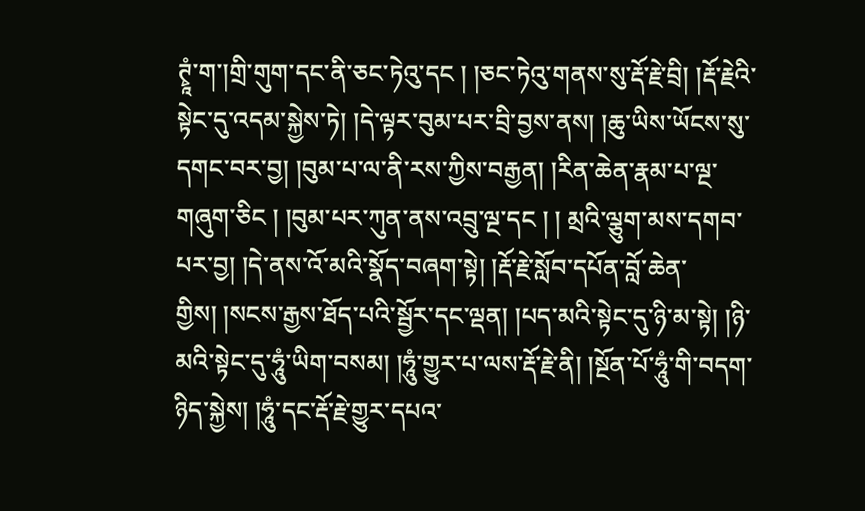ཊྭཱཾ་ག་།གྲི་གུག་དང་ནི་ཅང་ཏེའུ་དང ། །ཅང་ཏེའུ་གནས་སུ་རྡོ་རྗེ་བྲི། །རྡོ་རྗེའི་སྟེང་དུ་འདམ་སྐྱེས་ཏེ། །དེ་ལྟར་བུམ་པར་བྲི་བྱས་ནས། །ཆུ་ཡིས་ཡོངས་སུ་དགང་བར་བྱ། །བུམ་པ་ལ་ནི་རས་ཀྱིས་བརྒྱན། །རིན་ཆེན་རྣམ་པ་ལྔ་གཞུག་ཅིང ། །བུམ་པར་ཀུན་ནས་འབྲུ་ལྔ་དང ། ། མྲའི་ལྕུག་མས་དགབ་པར་བྱ། །དེ་ནས་འོ་མའི་སྣོད་བཞག་སྟེ། །རྡོ་རྗེ་སློབ་དཔོན་བློ་ཆེན་གྱིས། །སངས་རྒྱས་ཐོད་པའི་སྦྱོར་དང་ལྡན། །པད་མའི་སྟེང་དུ་ཉི་མ་སྟེ། །ཉི་མའི་སྟེང་དུ་ཧཱུཾ་ཡིག་བསམ། །ཧཱུཾ་གྱུར་པ་ལས་རྡོ་རྗེ་ནི། །སྔོན་པོ་ཧཱུཾ་གི་བདག་ཉིད་སྐྱེས། །ཧཱུཾ་དང་རྡོ་རྗེ་གྱུར་དཔའ་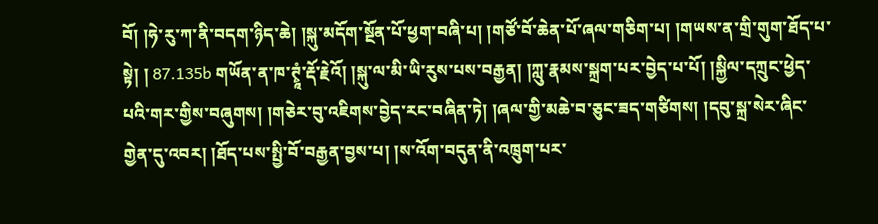བོ། །ཧེ་རུ་ཀ་ནི་བདག་ཉིད་ཆེ། །སྐུ་མདོག་སྔོན་པོ་ཕྱག་བཞི་པ། །གཙོ་བོ་ཆེན་པོ་ཞལ་གཅིག་པ། །གཡས་ན་གྲི་གུག་ཐོད་པ་སྟེ། ། 87.135b གཡོན་ན་ཁ་ཊྭཱཾ་རྡོ་རྗེའོ། །སྐུ་ལ་མི་ཡི་རུས་པས་བརྒྱན། །ཀླུ་རྣམས་སྐྲག་པར་བྱེད་པ་པོ། །སྐྱིལ་དཀྲུང་ཕྱེད་པའི་གར་གྱིས་བཞུགས། །གཅེར་བུ་འཇིགས་བྱེད་རང་བཞིན་ཏེ། །ཞལ་གྱི་མཆེ་བ་ཅུང་ཟད་གཙིགས། །དབུ་སྐྲ་སེར་ཞིང་གྱེན་དུ་འབར། །ཐོད་པས་སྤྱི་བོ་བརྒྱན་བྱས་པ། །ས་འོག་བདུན་ནི་འཁྲུག་པར་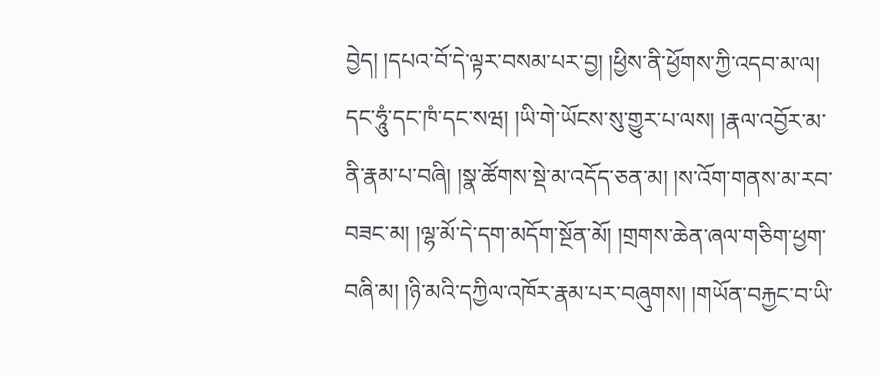བྱེད། །དཔའ་བོ་དེ་ལྟར་བསམ་པར་བྱ། །ཕྱིས་ནི་ཕྱོགས་ཀྱི་འདབ་མ་ལ། དང་ཧཱུཾ་དང་ཁཾ་དང་སཝ། །ཡི་གེ་ཡོངས་སུ་གྱུར་པ་ལས། །རྣལ་འབྱོར་མ་ནི་རྣམ་པ་བཞི། །སྣ་ཚོགས་སྡེ་མ་འདོད་ཅན་མ། །ས་འོག་གནས་མ་རབ་བཟང་མ། །ལྷ་མོ་དེ་དག་མདོག་སྔོན་མོ། །གྲགས་ཆེན་ཞལ་གཅིག་ཕྱག་བཞི་མ། །ཉི་མའི་དཀྱིལ་འཁོར་རྣམ་པར་བཞུགས། །གཡོན་བརྐྱང་བ་ཡི་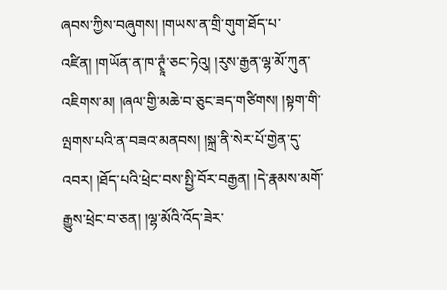ཞབས་ཀྱིས་བཞུགས། །གཡས་ན་གྲི་གུག་ཐོད་པ་འཛིན། །གཡོན་ན་ཁ་ཊྭཱཾ་ཅང་ཏེའུ། །རུས་རྒྱན་ལྷ་མོ་ཀུན་འཇིགས་མ། །ཞལ་གྱི་མཆེ་བ་ཅུང་ཟད་གཙིགས། །སྟག་གི་ལྤགས་པའི་ན་བཟའ་མནབས། །སྐྲ་ནི་སེར་པོ་གྱེན་དུ་འབར། །ཐོད་པའི་ཕྲེང་བས་སྤྱི་བོར་བརྒྱན། །དེ་རྣམས་མགོ་རྒྱུས་ཕྲེང་བ་ཅན། །ལྷ་མོའི་འོད་ཟེར་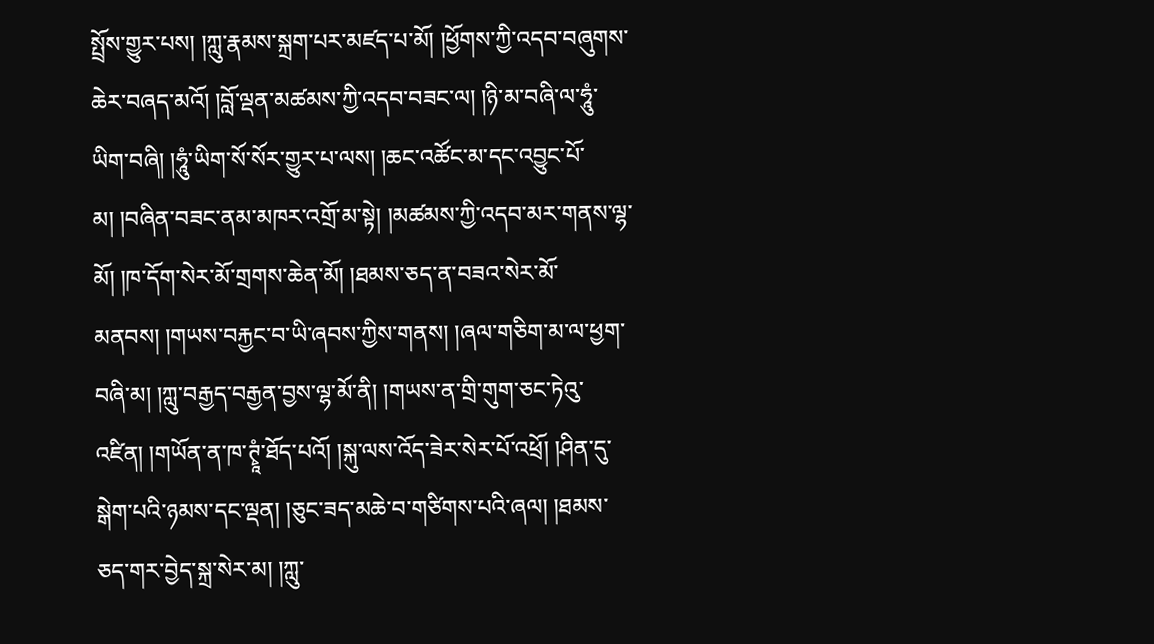སྤྲོས་གྱུར་པས། །ཀླུ་རྣམས་སྐྲག་པར་མཛད་པ་མོ། །ཕྱོགས་ཀྱི་འདབ་བཞུགས་ཆེར་བཞད་མའོ། །བློ་ལྡན་མཚམས་ཀྱི་འདབ་བཟང་ལ། །ཉི་མ་བཞི་ལ་ཧཱུཾ་ཡིག་བཞི། །ཧཱུཾ་ཡིག་སོ་སོར་གྱུར་པ་ལས། །ཆང་འཚོང་མ་དང་འབྱུང་པོ་མ། །བཞིན་བཟང་ནམ་མཁར་འགྲོ་མ་སྟེ། །མཚམས་ཀྱི་འདབ་མར་གནས་ལྷ་མོ། །ཁ་དོག་སེར་མོ་གྲགས་ཆེན་མོ། །ཐམས་ཅད་ན་བཟའ་སེར་མོ་མནབས། །གཡས་བརྐྱང་བ་ཡི་ཞབས་ཀྱིས་གནས། །ཞལ་གཅིག་མ་ལ་ཕྱག་བཞི་མ། །ཀླུ་བརྒྱད་བརྒྱན་བྱས་ལྷ་མོ་ནི། །གཡས་ན་གྲི་གུག་ཅང་ཏེའུ་འཛིན། །གཡོན་ན་ཁ་ཊྭཱཾ་ཐོད་པའོ། །སྐུ་ལས་འོད་ཟེར་སེར་པོ་འཕྲོ། །ཤིན་དུ་སྒེག་པའི་ཉམས་དང་ལྡན། །ཅུང་ཟད་མཆེ་བ་གཙིགས་པའི་ཞལ། །ཐམས་ཅད་གར་བྱེད་སྐྲ་སེར་མ། །ཀླུ་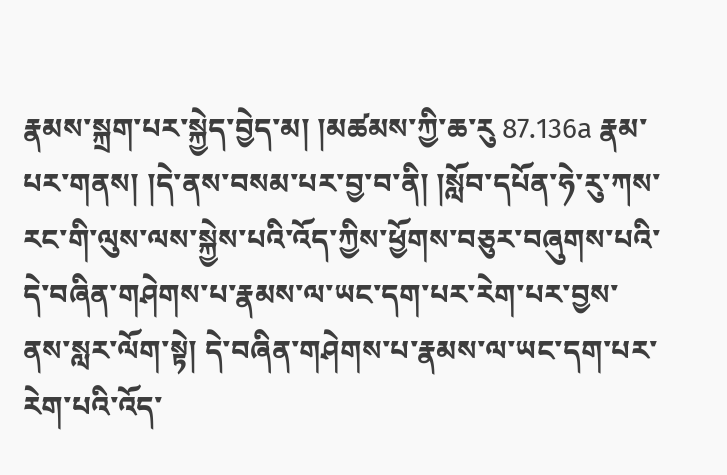རྣམས་སྐྲག་པར་སྐྱེད་བྱེད་མ། །མཚམས་ཀྱི་ཆ་རུ 87.136a རྣམ་པར་གནས། །དེ་ནས་བསམ་པར་བྱ་བ་ནི། །སློབ་དཔོན་ཧེ་རུ་ཀས་རང་གི་ལུས་ལས་སྐྱེས་པའི་འོད་ཀྱིས་ཕྱོགས་བཅུར་བཞུགས་པའི་དེ་བཞིན་གཤེགས་པ་རྣམས་ལ་ཡང་དག་པར་རེག་པར་བྱས་ནས་སླར་ལོག་སྟེ། དེ་བཞིན་གཤེགས་པ་རྣམས་ལ་ཡང་དག་པར་རེག་པའི་འོད་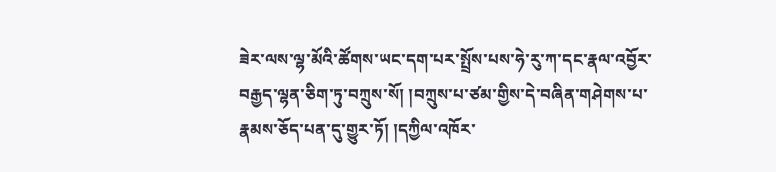ཟེར་ལས་ལྷ་མོའི་ཚོགས་ཡང་དག་པར་སྤྲོས་པས་ཧེ་རུ་ཀ་དང་རྣལ་འབྱོར་བརྒྱད་ལྷན་ཅིག་ཏུ་བཀྲུས་སོ། །བཀྲུས་པ་ཙམ་གྱིས་དེ་བཞིན་གཤེགས་པ་རྣམས་ཅོད་པན་དུ་གྱུར་ཏོ། །དཀྱིལ་འཁོར་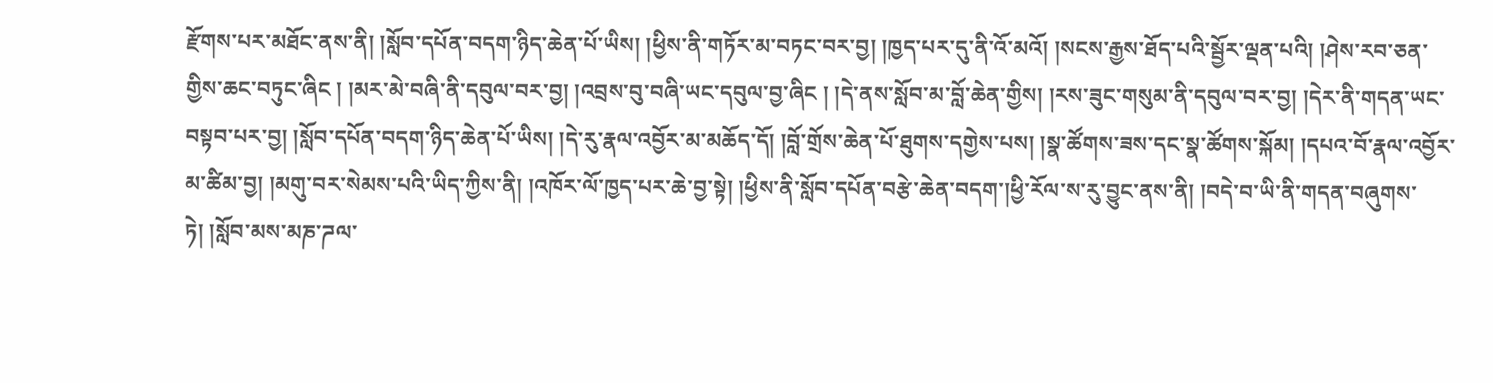རྫོགས་པར་མཐོང་ནས་ནི། །སློབ་དཔོན་བདག་ཉིད་ཆེན་པོ་ཡིས། །ཕྱིས་ནི་གཏོར་མ་བཏང་བར་བྱ། །ཁྱད་པར་དུ་ནི་འོ་མའོ། །སངས་རྒྱས་ཐོད་པའི་སྦྱོར་ལྡན་པའི། །ཤེས་རབ་ཅན་གྱིས་ཆང་བཏུང་ཞིང ། །མར་མེ་བཞི་ནི་དབུལ་བར་བྱ། །འབྲས་བུ་བཞི་ཡང་དབུལ་བྱ་ཞིང ། །དེ་ནས་སློབ་མ་བློ་ཆེན་གྱིས། །རས་ཟུང་གསུམ་ནི་དབུལ་བར་བྱ། །དེར་ནི་གདན་ཡང་བསྟབ་པར་བྱ། །སློབ་དཔོན་བདག་ཉིད་ཆེན་པོ་ཡིས། །དེ་རུ་རྣལ་འབྱོར་མ་མཆོད་དོ། །བློ་གྲོས་ཆེན་པོ་ཐུགས་དགྱེས་པས། །སྣ་ཚོགས་ཟས་དང་སྣ་ཚོགས་སྐོམ། །དཔའ་བོ་རྣལ་འབྱོར་མ་ཚིམ་བྱ། །མགུ་བར་སེམས་པའི་ཡིད་ཀྱིས་ནི། །འཁོར་ལོ་ཁྱད་པར་ཆེ་བྱ་སྟེ། །ཕྱིས་ནི་སློབ་དཔོན་བརྩེ་ཆེན་བདག་།ཕྱི་རོལ་ས་རུ་བྱུང་ནས་ནི། །བདེ་བ་ཡི་ནི་གདན་བཞུགས་ཏེ། །སློབ་མས་མཎ་ཌལ་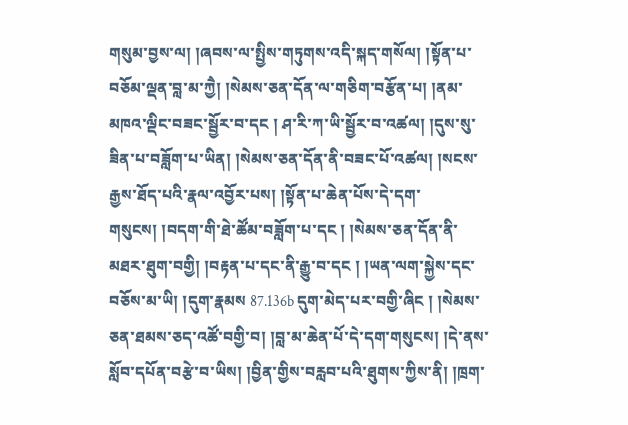གསུམ་བྱས་ལ། །ཞབས་ལ་སྤྱིས་གཏུགས་འདི་སྐད་གསོལ། །སྟོན་པ་བཅོམ་ལྡན་བླ་མ་ཀྱཻ། །སེམས་ཅན་དོན་ལ་གཅིག་བརྩོན་པ། །ནམ་མཁའ་ལྡིང་བཟང་སྦྱོར་བ་དང ། ཤ་རི་ཀ་ཡི་སྦྱོར་བ་འཚལ། །དུས་སུ་ཟིན་པ་བཟློག་པ་ཡིན། །སེམས་ཅན་དོན་ནི་བཟང་པོ་འཚལ། །སངས་རྒྱས་ཐོད་པའི་རྣལ་འབྱོར་པས། །སྟོན་པ་ཆེན་པོས་དེ་དག་གསུངས། །བདག་གི་ཐེ་ཚོམ་བཟློག་པ་དང ། །སེམས་ཅན་དོན་ནི་མཐར་ཐུག་བགྱི། །བརྟན་པ་དང་ནི་རྒྱུ་བ་དང ། །ཡན་ལག་སྐྱེས་དང་བཅོས་མ་ཡི། །དུག་རྣམས 87.136b དུག་མེད་པར་བགྱི་ཞིང ། །སེམས་ཅན་ཐམས་ཅད་འཚོ་བགྱི་བ། །བླ་མ་ཆེན་པོ་དེ་དག་གསུངས། །དེ་ནས་སློབ་དཔོན་བརྩེ་བ་ཡིས། །བྱིན་གྱིས་བརླབ་པའི་ཐུགས་ཀྱིས་ནི། །ཁྲག་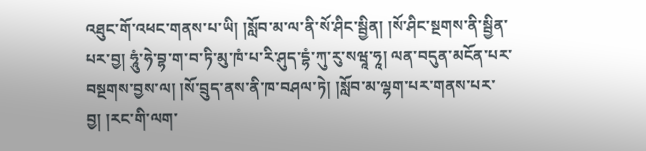འཐུང་གོ་འཕང་གནས་པ་ཡི། །སློབ་མ་ལ་ནི་སོ་ཤིང་སྦྱིན། །སོ་ཤིང་སྔགས་ནི་སྦྱིན་པར་བྱ། ཧཱུཾ་ཧེ་བྷ་ག་བ་ཏི་མུ་ཁཾ་པ་རི་ཤུད་དྷཾ་ཀུ་རུ་སཝཱ་ཧཱ། ལན་བདུན་མངོན་པར་བསྔགས་བྱས་ལ། །སོ་བྲུད་ནས་ནི་ཁ་བཤལ་ཏེ། །སློབ་མ་ལྷག་པར་གནས་པར་བྱ། །རང་གི་ལག་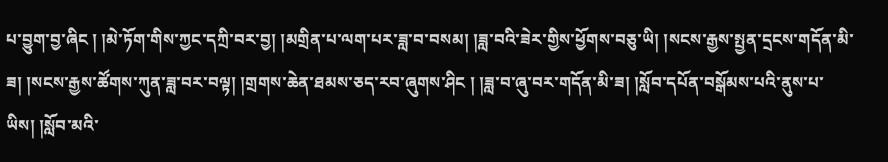པ་བྱུག་བྱ་ཞིང ། །མེ་ཏོག་གིས་ཀྱང་དཀྲི་བར་བྱ། །མགྲིན་པ་ལག་པར་ཟླ་བ་བསམ། །ཟླ་བའི་ཟེར་གྱིས་ཕྱོགས་བཅུ་ཡི། །སངས་རྒྱས་སྤྱན་དྲངས་གདོན་མི་ཟ། །སངས་རྒྱས་ཚོགས་ཀུན་ཟླ་བར་བལྟ། །གྲགས་ཆེན་ཐམས་ཅད་རབ་ཞུགས་ཤིང ། །ཟླ་བ་ཞུ་བར་གདོན་མི་ཟ། །སློབ་དཔོན་བསྒོམས་པའི་ནུས་པ་ཡིས། །སློབ་མའི་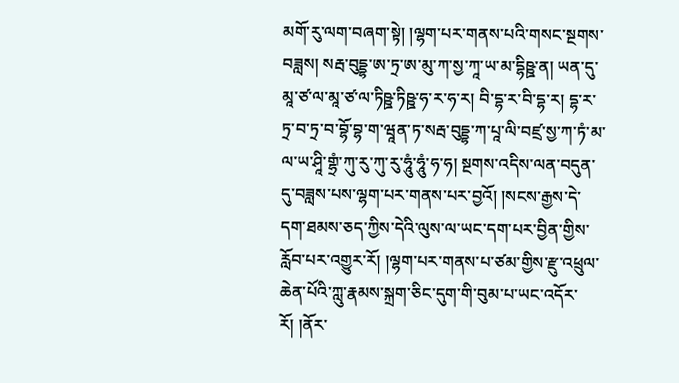མགོ་རུ་ལག་བཞག་སྟེ། །ལྷག་པར་གནས་པའི་གསང་སྔགས་བཟླས། སརྦ་བུདྡྷ་ཨ་ཏྲ་ཨ་མུ་ཀ་སྱ་ཀཱ་ཡ་མ་དྷིཥྛ་ན། ཡན་དུ་མཱ་ཙ་ལ་མཱ་ཙ་ལ་ཏིཥྛ་ཏིཥྛ་ཧ་ར་ཧ་ར། བི་དྷ་ར་བི་དྷ་ར། དྷ་ར་ཏྲ་བ་ཏྲ་བ་བྷོ་བྷ་ག་ཝཱན་ཏ་སརྦ་བུདྡྷ་ཀ་པཱ་ལི་བཛྲ་སྱ་ཀ་ཏཾ་མ་ལ་ཡ་ཤཱི་གྷྲཾ་ཀུ་རུ་ཀུ་རུ་ཧཱུཾ་ཧཱུཾ་ཧ་ཧ། སྔགས་འདིས་ལན་བདུན་དུ་བཟླས་པས་ལྷག་པར་གནས་པར་བྱའོ། །སངས་རྒྱས་དེ་དག་ཐམས་ཅད་ཀྱིས་དེའི་ལུས་ལ་ཡང་དག་པར་བྱིན་གྱིས་རློབ་པར་འགྱུར་རོ། །ལྷག་པར་གནས་པ་ཙམ་གྱིས་རྫུ་འཕྲུལ་ཆེན་པོའི་ཀླུ་རྣམས་སྐྲག་ཅིང་དུག་གི་བུམ་པ་ཡང་འདོར་རོ། །ནོར་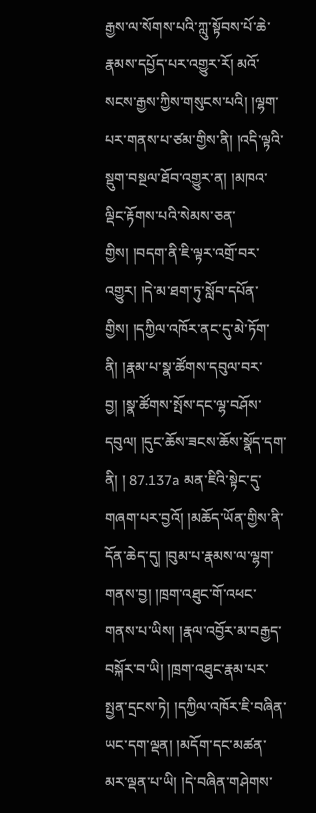རྒྱས་ལ་སོགས་པའི་ཀླུ་སྟོབས་པོ་ཆེ་རྣམས་དཔྱོད་པར་འགྱུར་རོ། མའོ་སངས་རྒྱས་ཀྱིས་གསུངས་པའི། །ལྷག་པར་གནས་པ་ཙམ་གྱིས་ནི། །འདི་ལྟའི་སྡུག་བསྔལ་ཐོབ་འགྱུར་ན། །མཁའ་ལྡིང་རྟོགས་པའི་སེམས་ཅན་གྱིས། །བདག་ནི་ཇི་ལྟར་འགྲོ་བར་འགྱུར། །དེ་མ་ཐག་ཏུ་སློབ་དཔོན་གྱིས། །དཀྱིལ་འཁོར་ནང་དུ་མེ་ཏོག་ནི། །རྣམ་པ་སྣ་ཚོགས་དབུལ་བར་བྱ། །སྣ་ཚོགས་སྤོས་དང་ལྷ་བཤོས་དབུལ། །དུང་ཆོས་ཟངས་ཆོས་སྣོད་དག་ནི། ། 87.137a མན་ཇིའི་སྟེང་དུ་གཞག་པར་བྱའོ། །མཆོད་ཡོན་གྱིས་ནི་དོན་ཆེད་དུ། །བུམ་པ་རྣམས་ལ་ལྷག་གནས་བྱ། །ཁྲག་འཐུང་གོ་འཕང་གནས་པ་ཡིས། །རྣལ་འབྱོར་མ་བརྒྱད་བསྐོར་བ་ཡི། །ཁྲག་འཐུང་རྣམ་པར་སྤྱན་དྲངས་ཏེ། །དཀྱིལ་འཁོར་ཇི་བཞིན་ཡང་དག་ལྡན། །མདོག་དང་མཚན་མར་ལྡན་པ་ཡི། །དེ་བཞིན་གཤེགས་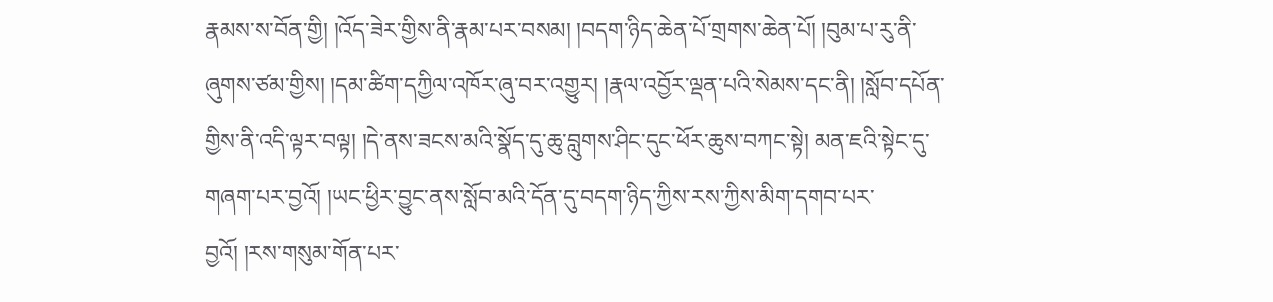རྣམས་ས་བོན་གྱི། །འོད་ཟེར་གྱིས་ནི་རྣམ་པར་བསམ། །བདག་ཉིད་ཆེན་པོ་གྲགས་ཆེན་པོ། །བུམ་པ་རུ་ནི་ཞུགས་ཙམ་གྱིས། །དམ་ཚིག་དཀྱིལ་འཁོར་ཞུ་བར་འགྱུར། །རྣལ་འབྱོར་ལྡན་པའི་སེམས་དང་ནི། །སློབ་དཔོན་གྱིས་ནི་འདི་ལྟར་བལྟ། །དེ་ནས་ཟངས་མའི་སྣོད་དུ་ཆུ་བླུགས་ཤིང་དུང་ཕོར་ཆུས་བཀང་སྟེ། མན་ཇའི་སྟེང་དུ་གཞག་པར་བྱའོ། །ཡང་ཕྱིར་བྱུང་ནས་སློབ་མའི་དོན་དུ་བདག་ཉིད་ཀྱིས་རས་ཀྱིས་མིག་དགབ་པར་བྱའོ། །རས་གསུམ་གོན་པར་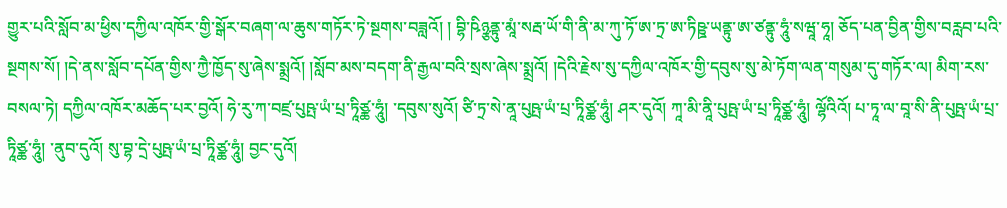གྱུར་པའི་སློབ་མ་ཕྱིས་དཀྱིལ་འཁོར་གྱི་སྒོར་བཞག་ལ་ཆུས་གཏོར་ཏེ་སྔགས་བཟླའོ། ། བྷི་ཥིཉྩནྟུ་མཱཾ་སརྦ་ཡོ་གི་ནི་མ་ཀུ་ཏོ་ཨ་ཏྲ་ཨ་ཏིཥྛ་ཡནྟུ་ཨ་ཙནྟུ་ཧཱུཾ་སཝཱ་ཧཱ། ཅོད་པན་བྱིན་གྱིས་བརླབ་པའི་སྔགས་སོ། །དེ་ནས་སློབ་དཔོན་གྱིས་ཀྱཻ་ཁྱོད་སུ་ཞེས་སྨྲའོ། །སློབ་མས་བདག་ནི་རྒྱལ་བའི་སྲས་ཞེས་སྨྲའོ། །དེའི་རྗེས་སུ་དཀྱིལ་འཁོར་གྱི་དབུས་སུ་མེ་ཏོག་ལན་གསུམ་དུ་གཏོར་ལ། མིག་རས་བསལ་ཏེ། དཀྱིལ་འཁོར་མཆོད་པར་བྱའོ། ཧེ་རུ་ཀ་བཛྲ་པུཥྤ་ཡཾ་པྲ་ཏཱིཙྪ་ཧཱུཾ། ་དབུས་སུའོ། ཙི་ཏྲ་སེ་ནཱ་པུཥྤ་ཡཾ་པྲ་ཏཱིཙྪ་ཧཱུཾ། ཤར་དུའོ། ཀཱ་མི་ནཱི་པུཥྤ་ཡཾ་པྲ་ཏཱིཙྪ་ཧཱུཾ། ལྷོའིའོ། པ་ཏཱ་ལ་བཱ་སི་ནི་པུཥྤ་ཡཾ་པྲ་ཏཱིཙྪ་ཧཱུཾ། ་ནུབ་དུའོ། སུ་བྷ་དྲེ་པུཥྤ་ཡཾ་པྲ་ཏཱིཙྪ་ཧཱུཾ། བྱང་དུའོ།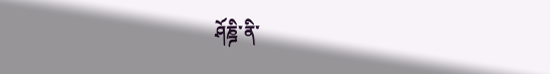ཤོཎྜི་ནི་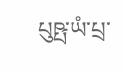པུཥྤ་ཡཾ་པྲ་